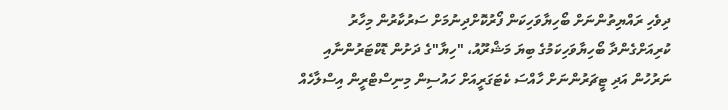ދިވެހި ރައްޔިތުންނަށް ބޯހިޔާވަހިކަން ފޯރުކޮށްދިނުމަށް ސަރުކާރުން މިހާރު ކުރިއަށްގެންދާ ބޯހިޔާވަހިކަމުގެ ބިޔަ މަޝްރޫއު، "ހިޔާ"ގެ ދަށުން ޑޮކްޓަރުންނާއި ނަރުހުން އަދި ޓީޗަރުންނަށް ހާއްސަ ކެޓަގަރީއަށް ހައުސިން މިނިސްޓްރީން އިސްލާހެއް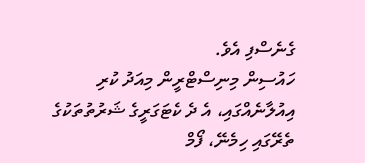ގެނެސްފި އެވެ.
ހައުސިން މިނިސްޓްރީން މިއަދު ކުރި އިއުލާނެއްގައި، އެ ދެ ކެޓަގަރީގެ ޝަރުތުތަކުގެ ތެރޭގައި ހިމެނޭ، ފޯމް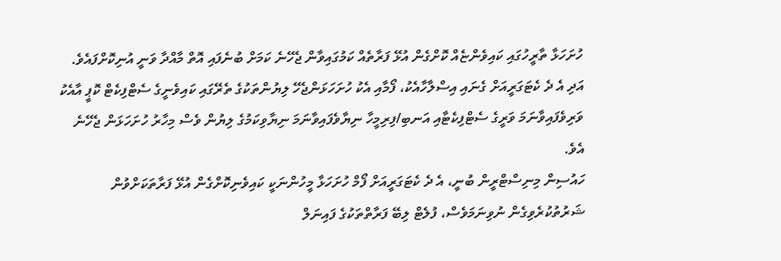ހުށަހަޅާ ތާރީހުގައި ކައިވެންޏެއް ކޮށްގެން އުޅޭ ފަރާތެއް ކަމުގައިވާން ޖެހޭނެ ކަމަށް ބުނެފައި އޮތް މާއްދާ ވަނީ އުނިކޮށްފައެވެ.
އަދި އެ ދެ ކެޓަގަރީއަށް ގެނައި އިސްލާހާއެކު، ފޯމާއި އެކު ހުށަހަޅަންޖެހޭ ލިޔުންތަކުގެ ތެރޭގައި ކައިވެނީގެ ސެޓްފިކެޓް ކޮޕީ އާއެކު ވަރިވެފައިވާނަމަ ވަރީގެ ސެޓްފިކެޓާއި އަނބި/ފިރިމީހާ ނިޔާވެފައިވާނަމަ ނިޔާވިކަމުގެ ލިޔުން ވެސް މިހާރު ހުށަހަޅަން ޖެހޭނެ އެވެ.
ހައުސިން މިނިސްޓްރީން ބުނީ، އެ ދެ ކެޓަގަރީއަށް ފޯމް ހުށަހަޅާ މީހުންނަކީ ކައިވެނިކޮށްގެން އުޅޭ ފަރާތަކަށްވުން ޝަރުތުކުރެވިގެން ނުވިނަމަވެސް، ފުލެޓް ލިބޭ ފަރާތްތަކުގެ ފައިނަލް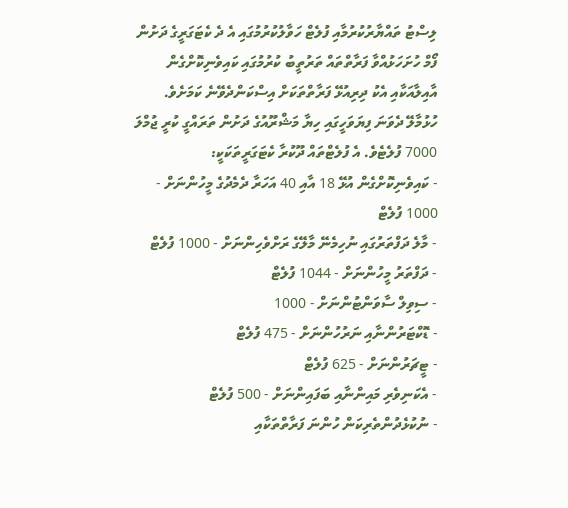ލިސްޓު ތައްޔާރުކުރުމާއި ފުލެޓް ހަވާލުކުރުމުގައި އެ ދެ ކެޓަގަރީގެ ދަށުން ފޯމް ހުށަހަޅުއްވާ ފަރާތްތައް ތަރުތީބު ކުރުމުގައި ކައިވެނިކޮށްގެން އާއިލާއަކާއި އެކު ދިރިއުޅޭ ފަރާތްތަކަށް އިސްކަންދެވޭނެ ކަމަށެވެ.
ހުޅުމާލޭ ދެވަނަ ފިޔަވަހީގައި ހިޔާ މަޝްރޫއުގެ ދަށުން ތަރައްގީ ކުރީ ޖުމްލަ 7000 ފުލެޓެވެ. އެ ފުލެޓްތައް ދޫކުރާ ކެޓަގަރީތަކަކީ:
- ކައިވެނިކޮށްގެން އުޅޭ 18 އާއި 40 އަހަރާ ދެމެދުގެ މީހުންނަށް - 1000 ފުލެޓް
- މާލެ ދަފްތަރުގައި ނުހިމެނޭ މާލޭގެ ރަށްވެހިންނަށް - 1000 ފުލެޓް
- ދަފްތަރު މީހުންނަށް - 1044 ފުލެޓް
- ސިވިލް ސާވަންޓުންނަށް - 1000
- ޑޮކްޓަރުންނާއި ނަރުހުންނަށް - 475 ފުލެޓް
- ޓީޗަރުންނަށް - 625 ފުލެޓް
- އެކަނިވެރި މައިންނާއި ބަފައިންނަށް - 500 ފުލެޓް
- ނުކުޅެދުންތެރިކަން ހުންނަ ފަރާތްތަކާއި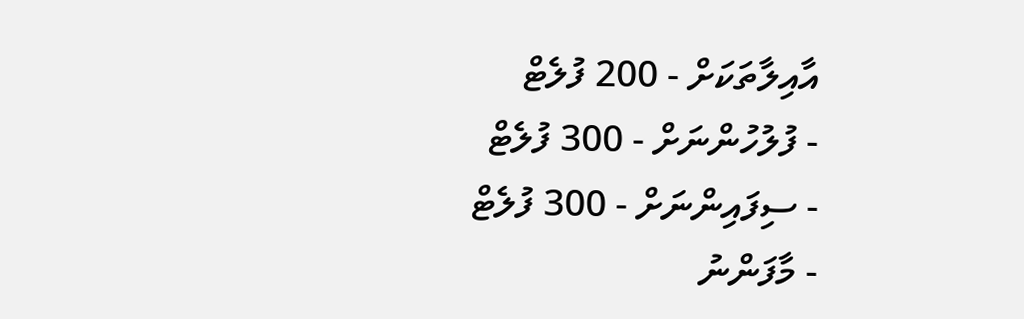އާއިލާތަކަށް - 200 ފުލެޓް
- ފުލުހުންނަށް - 300 ފުލެޓް
- ސިފައިންނަށް - 300 ފުލެޓް
- މާފަންނު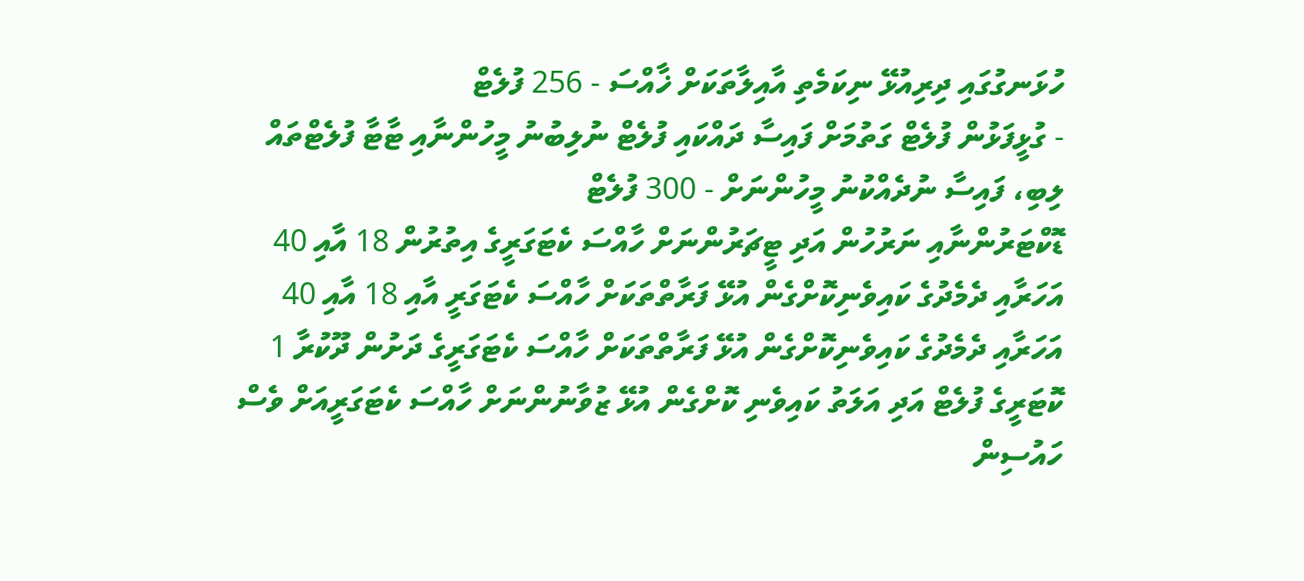ހުޅަނގުގައި ދިރިއުޅޭ ނިކަމެތި އާއިލާތަކަށް ޚާއްސަ - 256 ފުލެޓް
- ގުޅީފަޅުން ފުލެޓް ގަތުމަށް ފައިސާ ދައްކައި ފުލެޓް ނުލިބުނު މީހުންނާއި ޓާޓާ ފުލެޓްތައް ލިބި، ފައިސާ ނުދެއްކުނު މީހުންނަށް - 300 ފުލެޓް
ޑޮކްޓަރުންނާއި ނަރުހުން އަދި ޓީޗަރުންނަށް ހާއްސަ ކެޓަގަރީގެ އިތުރުން 18 އާއި 40 އަހަރާއި ދެމެދުގެ ކައިވެނިކޮށްގެން އުޅޭ ފަރާތްތަކަށް ހާއްސަ ކެޓަގަރީ އާއި 18 އާއި 40 އަހަރާއި ދެމެދުގެ ކައިވެނިކޮށްގެން އުޅޭ ފަރާތްތަކަށް ހާއްސަ ކެޓަގަރީގެ ދަށުން ދޫކުރާ 1 ކޮޓަރީގެ ފުލެޓް އަދި އަލަތު ކައިވެނި ކޮށްގެން އުޅޭ ޒުވާނުންނަށް ހާއްސަ ކެޓަގަރީއަށް ވެސް ހައުސިން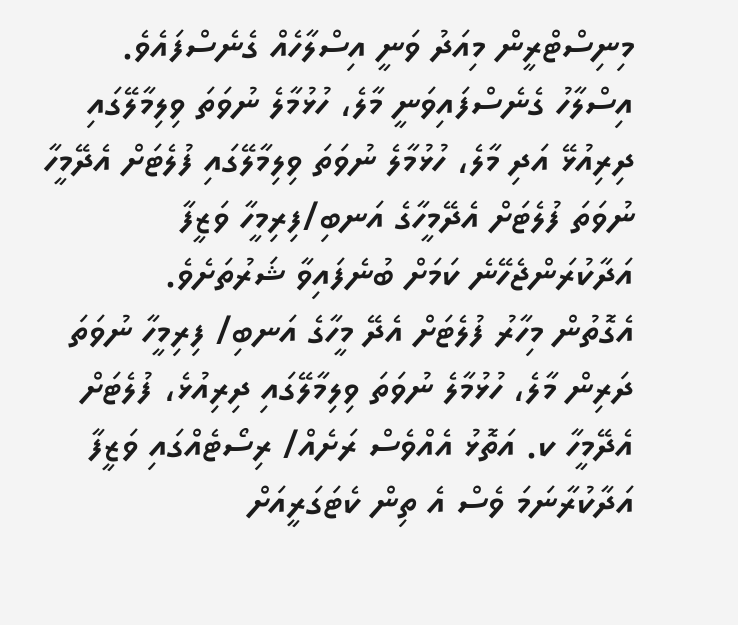މިނިސްޓްރީން މިއަދު ވަނީ އިސްލާހެއް ގެނެސްފައެވެ.
އިސްލާހު ގެނެސްފައިވަނީ މާލެ، ހުޅުމާލެ ނުވަތަ ވިލިމާލޭގައި ދިރިއުޅޭ އަދި މާލެ، ހުޅުމާލެ ނުވަތަ ވިލިމާލޭގައި ފުލެޓަށް އެދޭމީހާ ނުވަތަ ފުލެޓަށް އެދޭމީހާގެ އަނބި/ފިރިމީހާ ވަޒީފާ އަދާކުރަންޖެހޭނެ ކަމަށް ބުނެފައިވާ ޝަރުތަށެވެ.
އެގޮތުން މިހާރު ފުލެޓަށް އެދޭ މީހާގެ އަނބި/ ފިރިމީހާ ނުވަތަ ދަރިން މާލެ، ހުޅުމާލެ ނުވަތަ ވިލިމާލޭގައި ދިރިއުޅެ، ފުލެޓަށް އެދޭމީހާ ކ. އަތޮޅު އެއްވެސް ރަށެއް/ ރިސޯޓެއްގައި ވަޒީފާ އަދާކުރާނަމަ ވެސް އެ ތިން ކެޓަގަރީއަށް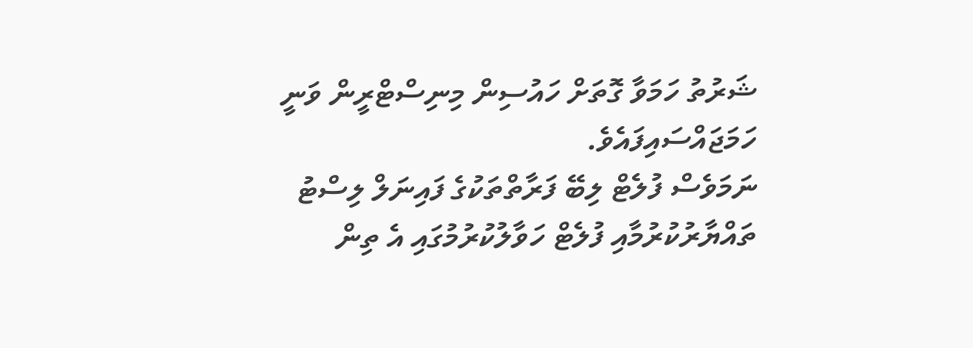ޝަރުތު ހަމަވާ ގޮތަށް ހައުސިން މިނިސްޓްރީން ވަނީ ހަމަޖައްސައިފައެވެ.
ނަމަވެސް ފުލެޓް ލިބޭ ފަރާތްތަކުގެ ފައިނަލް ލިސްޓު ތައްޔާރުކުރުމާއި ފުލެޓް ހަވާލުކުރުމުގައި އެ ތިން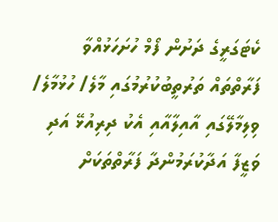ކެޓަގަރީގެ ދަށުން ފޯމް ހުށަހަޅުއްވާ ފަރާތްތައް ތަރުތީބުކުރުމުގައި މާލެ/ ހުޅުމާލެ/ ވިލިމާލޭގައި އާއިލާއާއި އެކު ދިރިއުޅޭ އަދި ވަޒީފާ އަދާކުރަމުންދާ ފަރާތްތަކަށް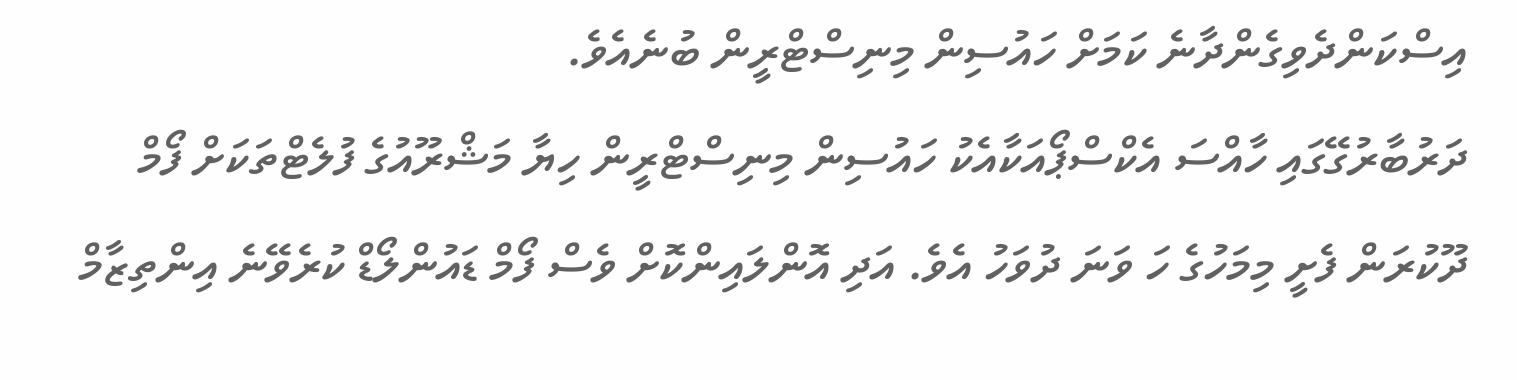އިސްކަންދެވިގެންދާނެ ކަމަށް ހައުސިން މިނިސްޓްރީން ބުނެއެވެ.
ދަރުބާރުގޭގައި ހާއްސަ އެކްސްޕޯއަކާއެކު ހައުސިން މިނިސްޓްރީން ހިޔާ މަޝްރޫއުގެ ފުލެޓްތަކަށް ފޯމް ދޫކުރަން ފެށީ މިމަހުގެ ހަ ވަނަ ދުވަހު އެވެ. އަދި އޮންލައިންކޮށް ވެސް ފޯމް ޑައުންލޯޑް ކުރެވޭނެ އިންތިޒާމް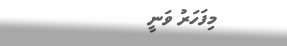މިފަހަރު ވަނީ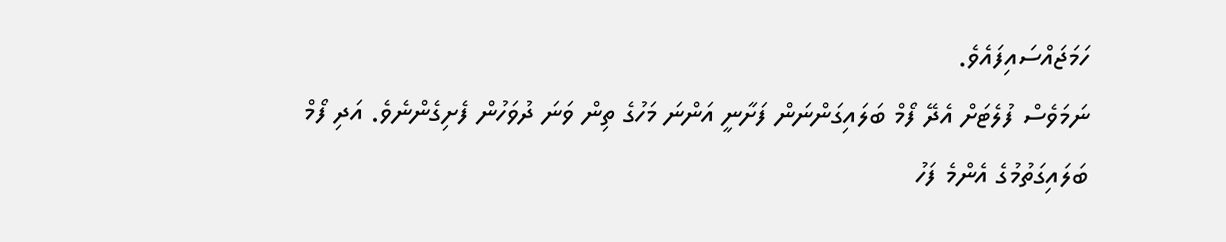ހަމަޖައްސައިފައެވެ.
ނަމަވެސް ފުލެޓަށް އެދޭ ފޯމް ބަލައިގަންނަން ފަށާނީ އަންނަ މަހުގެ ތިން ވަނަ ދުވަހުން ފެށިގެންނެވެ. އަދި ފޯމް ބަލައިގަތުމުގެ އެންމެ ފަހު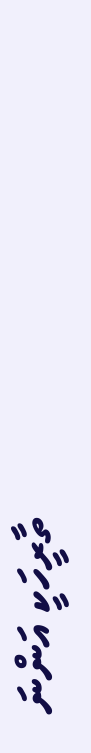ތާރީހަކީ އަންނަ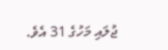ޖުލައި މަހުގެ 31 އެވެ.